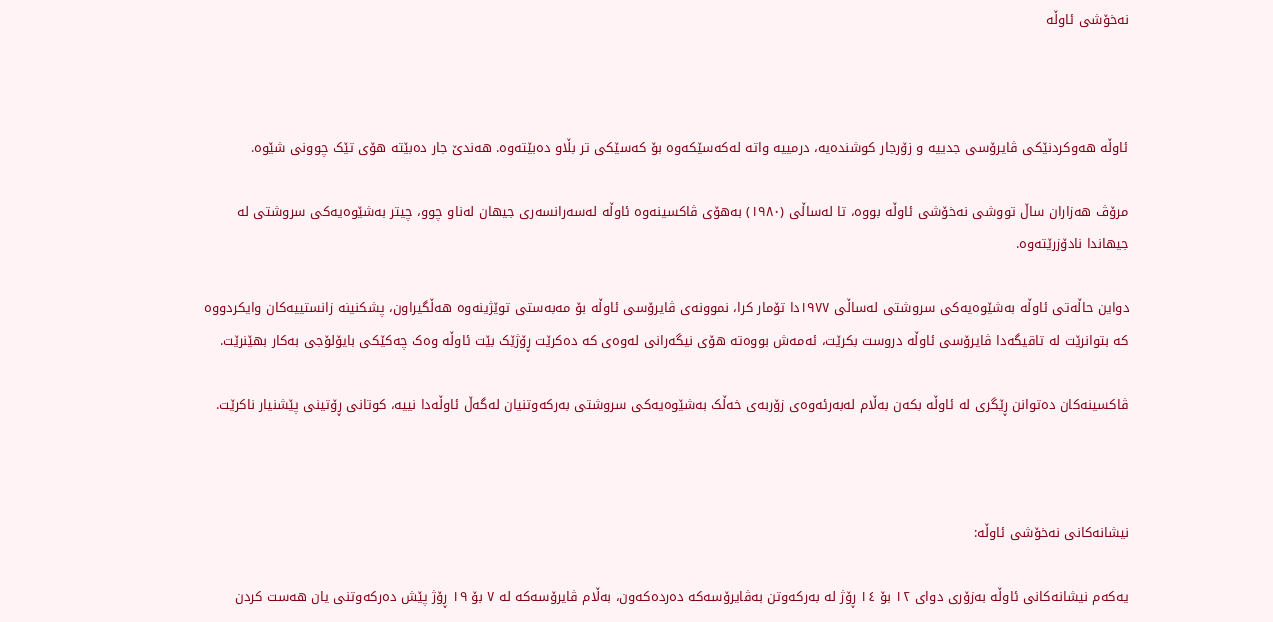نەخۆشی ئاوڵە



ئاوڵە هەوکردنێکی ڤایرۆسی جدییە و زۆرجار کوشندەیە، درمییە واتە لەکەسێکەوە بۆ کەسێکی تر بڵاو دەبێتەوە. هەندێ جار دەبێتە هۆی تێک چوونی شێوە.

مرۆڤ هەزاران ساڵ تووشی نەخۆشی ئاوڵە بووە، تا لەساڵی (١٩٨٠) بەهۆی ڤاکسینەوە ئاوڵە لەسەرانسەری جیهان لەناو چوو، چیتر بەشێوەیەکی سروشتی لە جیهاندا نادۆزرێتەوە.

دواین حاڵەتی ئاوڵە بەشێوەیەکی سروشتی لەساڵی ١٩٧٧دا تۆمار کرا، نموونەی ڤایرۆسی ئاوڵە بۆ مەبەستی توێژینەوە هەڵگیراون، پشکنینە زانستییەکان وایکردووە کە بتوانرێت لە تاقیگەدا ڤایرۆسی ئاوڵە دروست بکرێت، ئەمەش بووەتە هۆی نیگەرانی لەوەی کە دەکرێت ڕۆژێک بێت ئاوڵە وەک چەکێکی بایۆلۆجی بەکار بهێنرێت.

ڤاکسینەکان دەتوانن ڕێگری لە ئاوڵە بکەن بەڵام لەبەرئەوەی زۆربەی خەڵک بەشێوەیەکی سروشتی بەرکەوتنیان لەگەڵ ئاوڵەدا نییە، کوتانی ڕۆتینی پێشنیار ناکرێت.



نیشانەکانی نەخۆشی ئاوڵە:

یەکەم نیشانەکانی ئاوڵە بەزۆری دوای ١٢ بۆ ١٤ ڕۆژ لە بەرکەوتن بەڤایرۆسەکە دەردەکەون، بەڵام ڤایرۆسەکە لە ٧ بۆ ١٩ ڕۆژ پێش دەرکەوتنی یان هەست کردن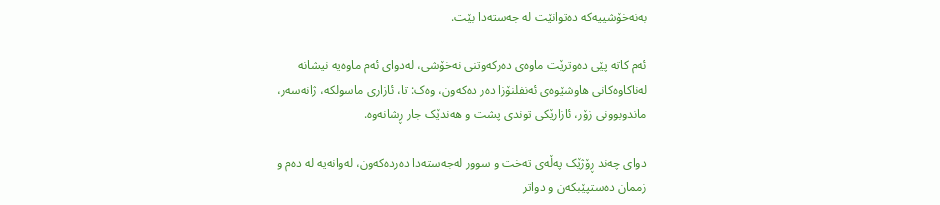بەنەخۆشییەکە دەتوانێت لە جەستەدا بێت.

ئەم کاتە پێی دەوترێت ماوەی دەرکەوتنی نەخۆشی، لەدوای ئەم ماوەیە نیشانە لەناکاوەکانی هاوشێوەی ئەنفلنۆزا دەر دەکەون، وەک: تا، ئازاری ماسولکە، ژانەسەر، ماندوبوونی زۆر، ئازارێکی توندی پشت و هەندێک جار ڕشانەوە.

دوای چەند ڕۆژێک پەڵەی تەخت و سوور لەجەستەدا دەردەکەون، لەوانەیە لە دەم و زممان دەستپێبکەن و دواتر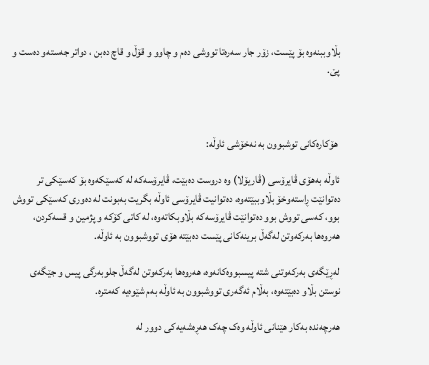بڵاوببنەوە بۆ پێست، زۆر جار سەرەتا تووشی دەم و چاوو و قۆڵ و قاچ دەبن ، دواتر جەستەو دەست و پێ.



 هۆکارەکانی توشبوون بە نەخۆشی ئاوڵە:

ئاوڵە بەهۆی ڤایرۆسی (ڤاریۆلا) وە دروست دەبێت، ڤایرۆسەکە لە کەسێکەوە بۆ کەسێکی تر دەتوانێت ڕاستەوخۆ بڵاوببێتەوە، دەتوانیت ڤایرۆسی ئاوڵە بگریت بەبونت لە دەوری کەسێکی تووش بوو، کەسی تووش بوو دەتوانێت ڤایرۆسەکە بڵاوبکاتەوە، لە کاتی کۆکە و پژمین و قسەکردن، هەروەها بەرکەوتن لەگەڵ برینەکانی پێست دەبێتە هۆی تووشبوون بە ئاوڵە.

لەڕێگەی بەرکەوتنی شتە پیسبووەکانەوە، هەروەها بەرکەوتن لەگەڵ جلوبەرگی پیس و جێگەی نوستن بڵاو دەبێتەوە، بەڵام ئەگەری تووشبوون بە ئاوڵە بەم شێوەیە کەمترە.

هەرچەندە بەکار هێنانی ئاوڵە وەک چەک هەڕەشەیەکی دوور لە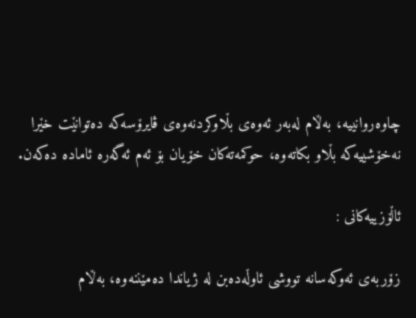چاوەروانییە، بەڵام لەبەر ئەوەی بڵاوکردنەوەی ڤایرۆسەکە دەتوانێت خێرا نەخۆشییەکە بڵاو بکاتەوە، حوکمەتەکان خۆیان بۆ ئەم ئەگەرە ئامادە دەکەن.

ئاڵۆزییەکانی :

زۆربەی ئەوکەسانە تووشی ئاوڵەدەبن لە ژیاندا دەمێننەوە، بەڵام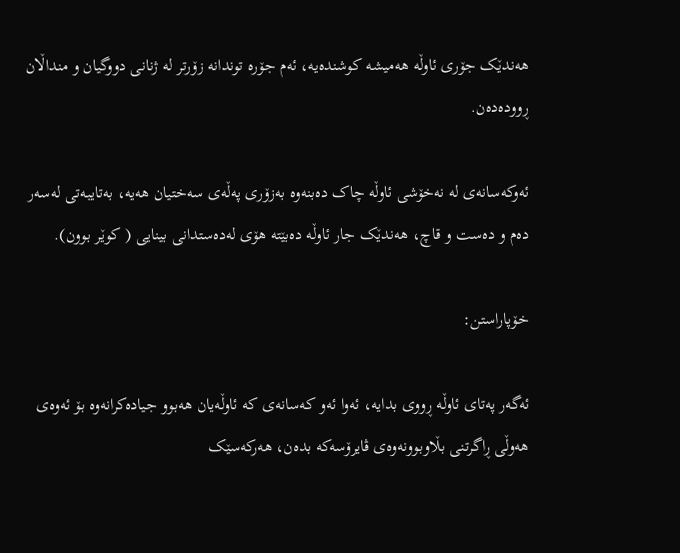هەندێک جۆری ئاوڵە هەمیشە کوشندەیە، ئەم جۆرە توندانە زۆرتر لە ژنانی دووگیان و منداڵان ڕوودەدەن.

ئەوکەسانەی لە نەخۆشی ئاوڵە چاک دەبنەوە بەزۆری پەڵەی سەختیان هەیە، بەتایبەتی لەسەر دەم و دەست و قاچ، هەندێک جار ئاوڵە دەبێتە هۆی لەدەستدانی بینایی ( کوێر بوون).

خۆپاراستن:

ئەگەر پەتای ئاوڵە ڕووی بدایە، ئەوا ئەو کەسانەی کە ئاوڵەیان هەبوو جیادەکرانەوە بۆ ئەوەی هەوڵی ڕاگرتنی بڵاوبوونەوەی ڤایرۆسەکە بدەن، هەرکەسێک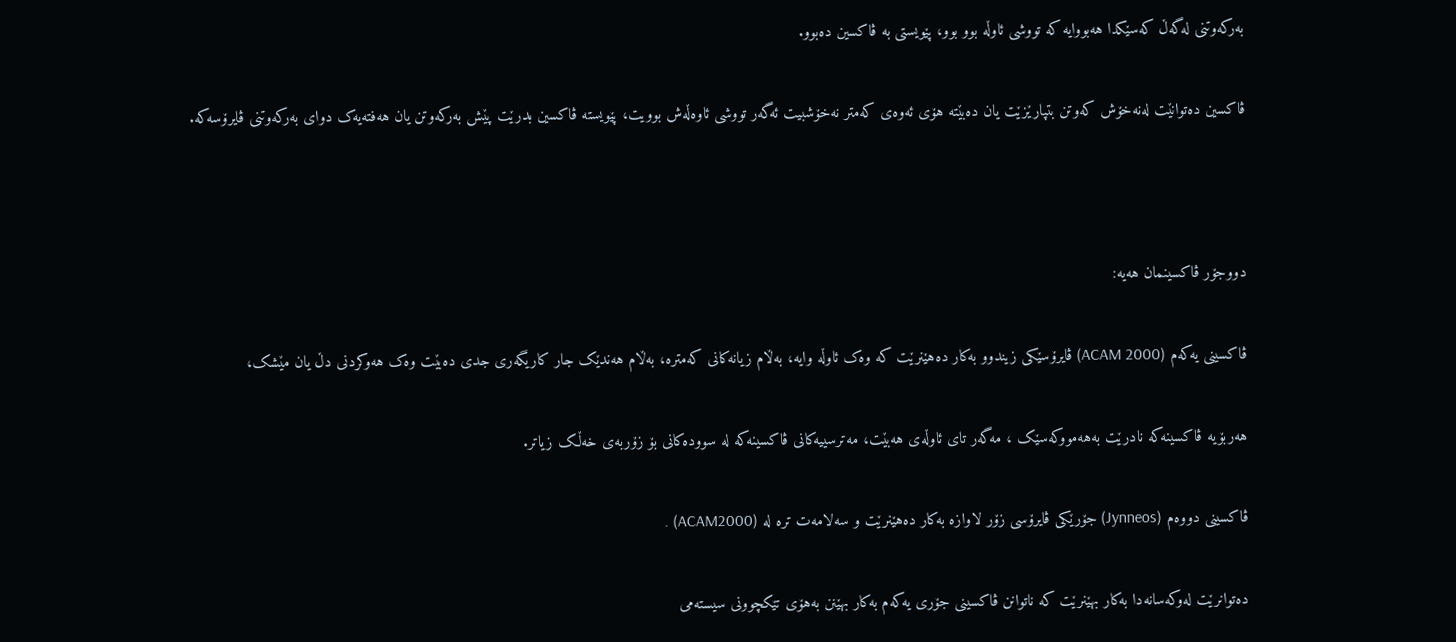بەرکەوتنی لەگەڵ کەسێکدا هەبووایە کە تووشی ئاوڵە بوو بوو، پێویستی بە ڤاکسین دەبوو.

ڤاکسین دەتوانێت لەنەخۆش کەوتن بتپارێزێت یان دەبێتە هۆی ئەوەی کەمتر نەخۆشبیت ئەگەر تووشی ئاوەڵەش بوویت، پێویستە ڤاکسین بدرێت پێش بەرکەوتن یان هەفتەیەک دوای بەرکەوتنی ڤایرۆسەکە.



دووجۆر ڤاکسینمان هەیە:

ڤاکسینی یەکەم (ACAM 2000) ڤایرۆسێکی زیندوو بەکار دەهێنرێت کە وەک ئاوڵە وایە، بەڵام زیانەکانی کەمترە، بەڵام هەندێک جار کاریگەری جدی دەبێت وەک هەوکردنی دڵ یان مێشک،

هەربۆیە ڤاکسینەکە نادرێت بەهەمووکەسێک ، مەگەر تای ئاوڵەی هەبێت، مەترسییەکانی ڤاکسینەکە لە سوودەکانی بۆ زۆربەی خەڵک زیاتر.

ڤاکسینی دووەم (Jynneos) جۆرێکی ڤایرۆسی زۆر لاوازە بەکار دەهێنرێت و سەلامەت ترە لە (ACAM2000) .

دەتوانرێت لەوکەسانەدا بەکار بهێنرێت کە ناتوانن ڤاکسینی جۆری یەکەم بەکار بهێنن بەهۆی تێکچوونی سیستەمی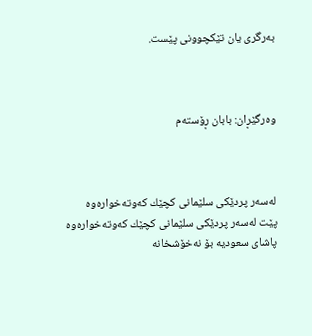بەرگری یان تێکچوونی پێست.



وەرگێڕان: بابان ڕۆستەم



لەسەر پردێكی سلێمانی كچێك كەوتەخوارەوە
پێت لەسەر پردێكی سلێمانی كچێك كەوتەخوارەوە
پاشای سعودیە بۆ نەخۆشخانە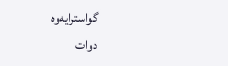گواسترایەوە
دوات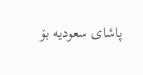پاشای سعودیە بۆ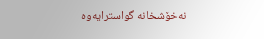نەخۆشخانە گواسترایەوە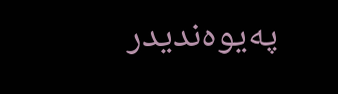پەیوەندیدر